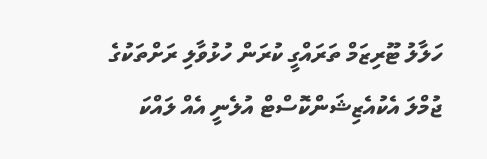ހަލާލު ޓޫރިޒަމް ތަރައްގީ ކުރަން ހުޅުވާލި ރަށްތަކުގެ ޖުމްލަ އެކުއެޒިޝަންކޮސްޓް އުލެނީ އެއް ލައްކަ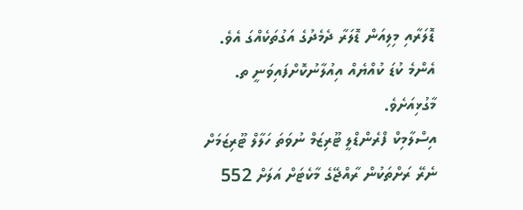ޑޮލަރާއި މިލިއަން ޑޮލަރާ ދެމެދުގެ އަގުތަކެއްގަ އެވެ. އެންމެ ކުޑަ ކުއްޔެއް އިއުލާނުކޮށްފައިވަނީ ތ. މާގުޅިއަށެވެ.
އިސްލާމިކް ފްރެންޑްލީ ޓޫރިޒަމް ނުވަތަ ހަލާލް ޓޫރިޒަމަށް ނެރޭ ރަށްތަކުން ރާއްޖޭގެ މާކެޓަށް އަލަށް 552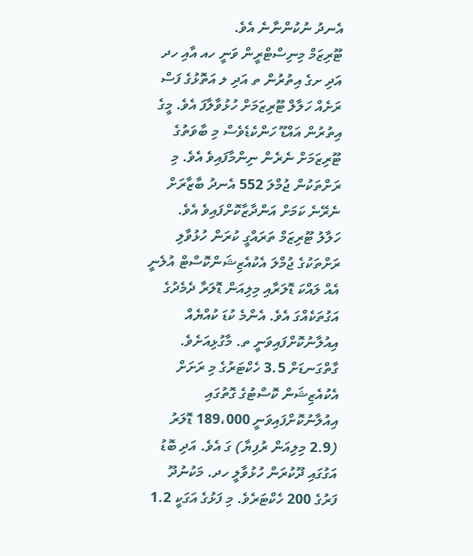އެނދު ނުކުންނާނެ އެވެ.
ޓޫރިޒަމް މިނިސްޓްރީން ވަނީ ހއ އާއި ހދ އަދި ށގެ އިތުރުން ތ އަދި ލ އަތޮޅުގެ ފަސް ރަށެއް ހަލާލް ޓޫރިޒަމަށް ހުޅުވާލާފަ އެވެ. މީގެ އިތުރުން އައްޑޫ ހަންކެޑެވެސް މި ބާވަތުގެ ޓޫރިޒަމަށް ނެރެން ނިންމާފައިވެ އެވެ. މި ރަށްތަކުން ޖުމްލަ 552 އެނދު ބާޒާރަށް ނެރޭނެ ކަމަށް އަންދާޒާކޮށްފައިވެ އެވެ.
ހަލާލު ޓޫރިޒަމް ތަރައްގީ ކުރަން ހުޅުވާލި ރަށްތަކުގެ ޖުމްލަ އެކުއެޒިޝަންކޮސްޓް އުލެނީ އެއް ލައްކަ ޑޮލަރާއި މިލިއަން ޑޮލަރާ ދެމެދުގެ އަގުތަކެއްގަ އެވެ. އެންމެ ކުޑަ ކުއްޔެއް އިއުލާނުކޮށްފައިވަނީ ތ. މާގުޅިއަށެވެ. ގާތްގަނޑަށް 3.5 ހެކްޓަރުގެ މި ރަށަށް އެކުއެޒިޝަން ކޮސްޓުގެ ގޮތުގައި އިއުލާނުކޮށްފައިވަނީ 189،000 ޑޮލަރު (2.9 މިލިއަން ރުފިޔާ) ގަ އެވެ. އަދި ބޮޑު އަގުގައި ދޫކުރަން ހުޅުވާލީ ހދ. މަކުނުދޫ ފަރުގެ 200 ހެކްޓަރެވެ. މި ފަޅުގެ އަގަކީ 1.2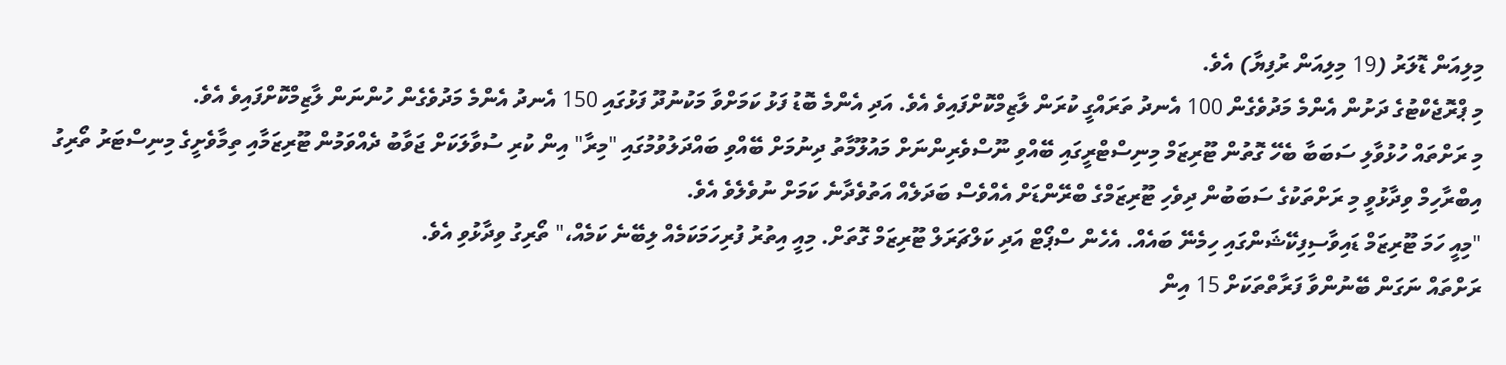މިލިއަން ޑޮލަރު (19 މިލިއަން ރުފިޔާ) އެވެ.
މި ޕްރޮޖެކްޓުގެ ދަށުން އެންމެ މަދުވެގެން 100 އެނދު ތަރައްގީ ކުރަން ލާޒިމްކޮށްފައިވެ އެވެ. އަދި އެންމެ ބޮޑު ފަޅު ކަމަށްވާ މަކުނުދޫ ފަޅުގައި 150 އެނދު އެންމެ މަދުވެގެން ހުންނަން ލާޒިމްކޮށްފައިވެ އެވެ.
މި ރަށްތައް ހުޅުވާލި ސަބަބާ ބެހޭ ގޮތުން ޓޫރިޒަމް މިނިސްޓްރީގައި ބޭއްވި ނޫސްވެރިންނަށް މައުލޫމާތު ދިނުމަށް ބޭއްވި ބައްދަލުވުމުގައި "މިރާ" އިން ކުރި ސުވާލަކަށް ޖަވާބު ދެއްވަމުން ޓޫރިޒަމާއި ތިމާވެށީގެ މިނިސްޓަރު ތޯރިގު އިބްރާހިމް ވިދާޅުވީ މި ރަށްތަކުގެ ސަބަބުން ދިވެހި ޓޫރިޒަމްގެ ބްރޭންޑަށް އެއްވެސް ބަދަލެއް އަތުވެދާނެ ކަމަށް ނުވެލެވެ އެވެ.
"މިއީ ހަމަ ޓޫރިޒަމް ޑައިވާސިފިކޭޝަންގައި ހިމެނޭ ބައެއް. އެހެން ސްޕޯޓް އަދި ކަލްޗަރަލް ޓޫރިޒަމް ގޮތަށް. މިއީ އިތުރު ފުރިހަމަކަމެއް ލިބޭނެ ކަމެއް،" ތޯރިގު ވިދާޅުވި އެވެ.
ރަށްތައް ނަގަން ބޭނުންވާ ފަރާތްތަކަށް 15 އިން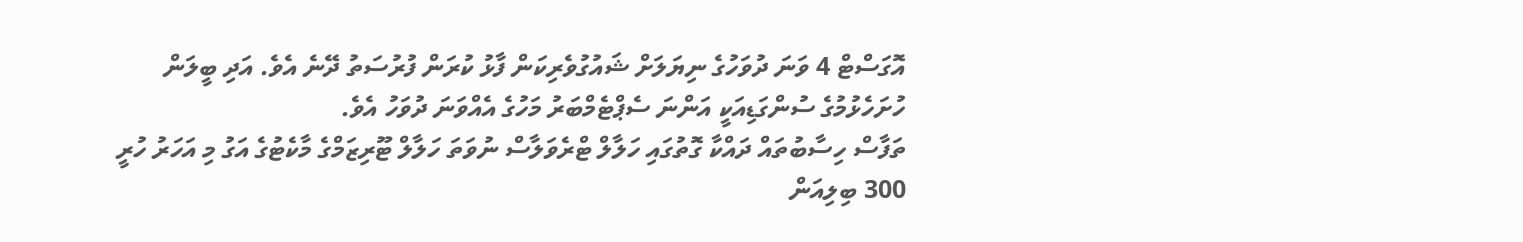އޮގަސްޓް 4 ވަނަ ދުވަހުގެ ނިޔަލަށް ޝައުގުވެރިކަން ފާޅު ކުރަން ފުރުސަތު ދޭނެ އެވެ. އަދި ބީލަން ހުށަހެޅުމުގެ ސުންގަޑިއަކީ އަންނަ ސެޕްޓެމްބަރު މަހުގެ އެއްވަނަ ދުވަހު އެވެ.
ތަފާސް ހިސާބުތައް ދައްކާ ގޮތުގައި ހަލާލް ޓްރެވަލާސް ނުވަތަ ހަލާލް ޓޫރިޒަމްގެ މާކެޓުގެ އަގު މި އަހަރު ހުރީ 300 ބިލިއަން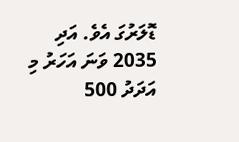ޑޮލަރުގަ އެވެ. އަދި 2035 ވަނަ އަހަރު މި އަދަދު 500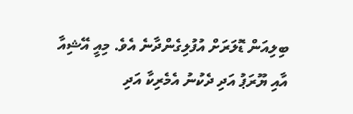ބިލިއަން ޑޮލަރަށް އުފުލިގެންދާނެ އެވެ. މިއީ އޭޝިއާ އާއި ޔޫރަޕު އަދި ދެކުނު އެމެރިކާ އަދި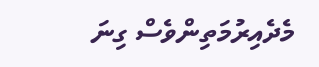މެދެއިރުމަތިންވެސް ގިނަ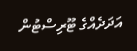އަދަދެއްގެ ޓޫރިސްޓުން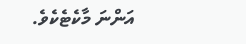އަންނަ މާކެޓެކެވެ.